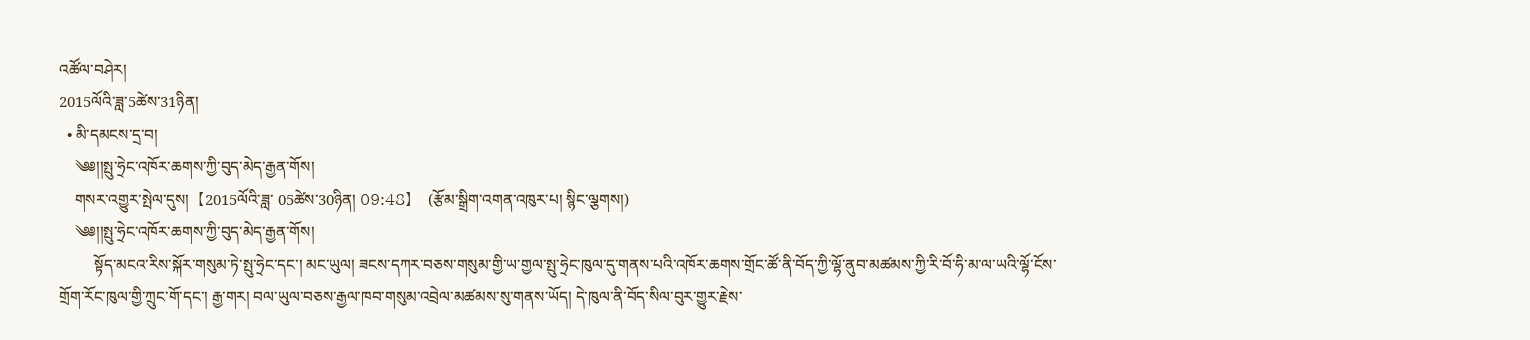འཚོལ་བཤེར།
2015ལོའི་ཟླ་5ཚེས་31ཉིན།
  • མི་དམངས་དྲ་བ།
    ༄༅།།སྤུ་ཧྲེང་འཁོར་ཆགས་ཀྱི་བུད་མེད་རྒྱན་གོས།
    གསར་འགྱུར་སྤེལ་དུས།  【2015ལོའི་ཟླ་ 05ཚེས་30ཉིན། 09:48】   (རྩོམ་སྒྲིག་འགན་འཁུར་པ། སྙིང་ལྕགས།)
    ༄༅།།སྤུ་ཧྲེང་འཁོར་ཆགས་ཀྱི་བུད་མེད་རྒྱན་གོས།
         སྟོད་མངའ་རིས་སྐོར་གསུམ་ཏེ་སྤུ་ཧྲེང་དང་། མང་ཡུལ། ཟངས་དཀར་བཅས་གསུམ་གྱི་ཡ་གྱལ་སྤུ་ཧྲེང་ཁུལ་དུ་གནས་པའི་འཁོར་ཆགས་གྲོང་ཚོ་ནི་བོད་ཀྱི་ལྷོ་ནུབ་མཚམས་ཀྱི་རི་བོ་ཧི་མ་ལ་ཡའི་ལྷོ་ངོས་གྲོག་རོང་ཁུལ་གྱི་ཀྲུང་གོ་དང་། རྒྱ་གར། བལ་ཡུལ་བཅས་རྒྱལ་ཁབ་གསུམ་འབྲེལ་མཚམས་སུ་གནས་ཡོད། དེ་ཁུལ་ནི་བོད་སིལ་བུར་གྱུར་རྗེས་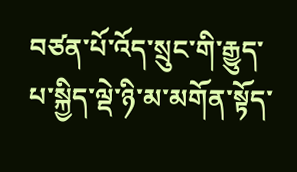བཙན་པོ་འོད་སྲུང་གི་རྒྱུད་པ་སྐྱིད་ལྡེ་ཉི་མ་མགོན་སྟོད་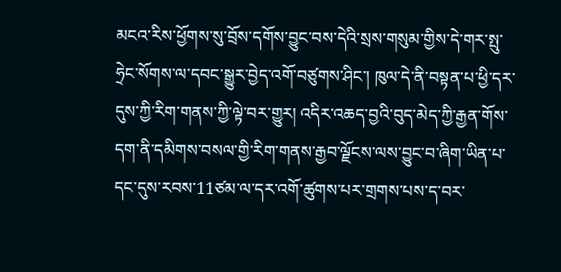མངའ་རིས་ཕྱོགས་སུ་བྲོས་དགོས་བྱུང་བས་དེའི་སྲས་གསུམ་གྱིས་དེ་གར་སྤུ་ཧྲེང་སོགས་ལ་དབང་སྒྱུར་བྱེད་འགོ་བཙུགས་ཤིང་། ཁུལ་དེ་ནི་བསྟན་པ་ཕྱི་དར་དུས་ཀྱི་རིག་གནས་ཀྱི་ལྟེ་བར་གྱུར། འདིར་འཆད་བྱའི་བུད་མེད་ཀྱི་རྒྱན་གོས་དག་ནི་དམིགས་བསལ་གྱི་རིག་གནས་རྒྱབ་ལྗོངས་ལས་བྱུང་བ་ཞིག་ཡིན་པ་དང་དུས་རབས་11ཙམ་ལ་དར་འགོ་ཚུགས་པར་གྲགས་པས་ད་བར་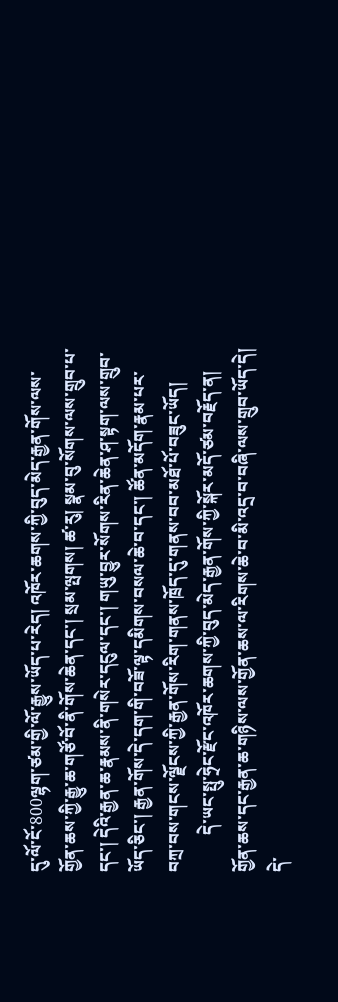དུ་ལོ་ངོ་800ལྷག་ཙམ་གྱི་ལོ་རྒྱུས་ཡོད་པ་རེད། འཁོར་ཆགས་ཀྱི་བུད་མེད་རྒྱན་གོས་ལས་གྱོན་ཆས་ཀྱི་རྒྱུ་ཆ་གཙོ་བོ་ནི་གོས་ཆེན་དང་། སྲམ་ལྤགས། ཚ་རུ། སྣམ་བུ་སོགས་ལས་གྲུབ་པ་དང་། དེའི་རྒྱན་ཆ་རྣམས་ནི་གསེར་དངུལ་དང་། གཡུ་བྱུར་སོགས་རིན་ཆེན་ཤ་སྟག་ལས་གྲུབ་ཡོད་ཅིང་། རྒྱན་གོས་དེ་དག་གི་བཟོ་ལྟ་དམིགས་བསལ་ཆེ་བ་དང་། ཚོན་མདོག་རྣམ་པར་བཀྲ་བས་གངས་ལྗོངས་ཀྱི་རྒྱན་གོས་རིག་གནས་ཁྲོད་དུ་གནས་བབ་མཐོ་པོ་བཟུང་ཡོད།
         དེ་ཡང་སྤུ་ཧྲེང་རྫོང་འཁོར་ཆགས་ཀྱི་བུད་མེད་རྒྱན་གོས་ཀྱི་སྐོར་མདོ་ཙམ་བརྗོད་ན། གྱོན་ཆས་དང་རྒྱན་ཆ་གཉིས་ལས་གྱོན་ཆས་ལ་རིགས་ཆེ་བ་མི་འདྲ་བ་བཞི་ལས་གྲུབ་ཡོད་དེ། དེ་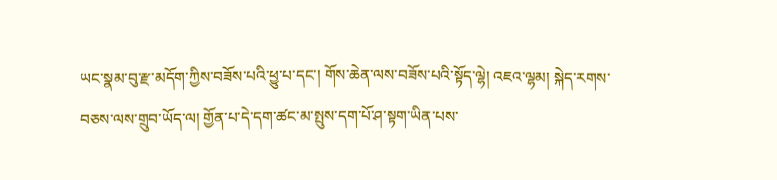ཡང་སྣམ་བུ་རྫ་མདོག་ཀྱིས་བཟོས་པའི་ཕྱུ་པ་དང་། གོས་ཆེན་ལས་བཟོས་པའི་སྟོད་ལྷེ། འཇའ་ལྷམ། སྐེད་རགས་བཅས་ལས་གྲུབ་ཡོད་ལ། གྱོན་པ་དེ་དག་ཚང་མ་སྤུས་དག་པོ་ཤ་སྟག་ཡིན་པས་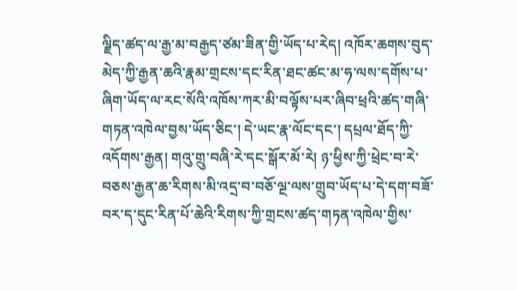ལྗིད་ཚད་ལ་རྒྱ་མ་བརྒྱད་ཙམ་ཟིན་གྱི་ཡོད་པ་རེད། འཁོར་ཆགས་བུད་མེད་ཀྱི་རྒྱན་ཆའི་རྣམ་གྲངས་དང་རིན་ཐང་ཚང་མ་ཧ་ལས་དགོས་པ་ཞིག་ཡོད་ལ་རང་སོའི་འཁོས་ཀར་མི་བལྟོས་པར་ཞིབ་ཕྲའི་ཚད་གཞི་གཏན་འཁེལ་བྱས་ཡོད་ཅིང་། དེ་ཡང་རྣ་ལོང་དང་། དཔྲལ་ཐོད་ཀྱི་འདོགས་རྒྱན། གའུ་གྲུ་བཞི་རེ་དང་སྒོར་མོ་རེ། ཉ་ཕྱིས་ཀྱི་ཕྲེང་བ་རེ་བཅས་རྒྱན་ཆ་རིགས་མི་འདྲ་བ་བཅོ་ལྔ་ལས་གྲུབ་ཡོད་པ་དེ་དག་བཟོ་བར་ད་དུང་རིན་པོ་ཆེའི་རིགས་ཀྱི་གྲངས་ཚད་གཏན་འཁེལ་གྱིས་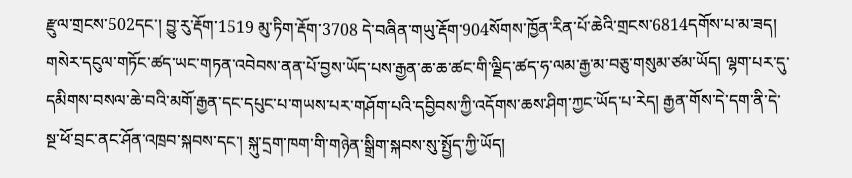རྫུལ་གྲངས་502དང་། བྱུ་རུ་རྡོག་1519 མུ་ཏིག་རྡོག་3708 དེ་བཞིན་གཡུ་རྡོག་904སོགས་ཁྱོན་རིན་པོ་ཆེའི་གྲངས་6814དགོས་པ་མ་ཟད། གསེར་དངུལ་གཏོང་ཚད་ཡང་གཏན་འབེབས་ནན་པོ་བྱས་ཡོད་པས་རྒྱན་ཆ་ཆ་ཚང་གི་ལྗིད་ཚད་ཧ་ལམ་རྒྱ་མ་བཅུ་གསུམ་ཙམ་ཡོད། ལྷག་པར་དུ་དམིགས་བསལ་ཆེ་བའི་མགོ་རྒྱན་དང་དཔུང་པ་གཡས་པར་གཤོག་པའི་དབྱིབས་ཀྱི་འདོགས་ཆས་ཤིག་ཀྱང་ཡོད་པ་རེད། རྒྱན་གོས་དེ་དག་ནི་དེ་སྔ་ཕོ་བྲང་ནང་ཤོན་འཁྲབ་སྐབས་དང་། སྐུ་དྲག་ཁག་གི་གཉེན་སྒྲིག་སྐབས་སུ་སྤྱོད་ཀྱི་ཡོད།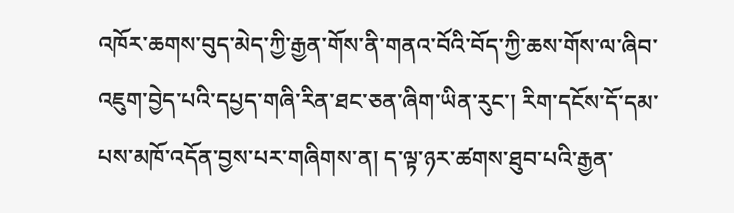འཁོར་ཆགས་བུད་མེད་ཀྱི་རྒྱན་གོས་ནི་གནའ་བོའི་བོད་ཀྱི་ཆས་གོས་ལ་ཞིབ་འཇུག་བྱེད་པའི་དཔྱད་གཞི་རིན་ཐང་ཅན་ཞིག་ཡིན་རུང་། རིག་དངོས་དོ་དམ་པས་མཁོ་འདོན་བྱས་པར་གཞིགས་ན། ད་ལྟ་ཉར་ཚགས་ཐུབ་པའི་རྒྱན་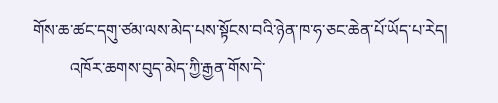གོས་ཆ་ཚང་དགུ་ཙམ་ལས་མེད་པས་སྟོངས་བའི་ཉེན་ཁ་ཧ་ཅང་ཆེན་པོ་ཡོད་པ་རེད།
         འཁོར་ཆགས་བུད་མེད་ཀྱི་རྒྱན་གོས་དེ་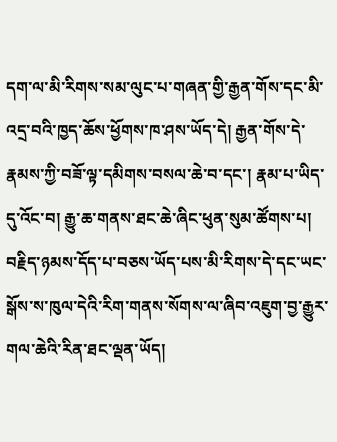དག་ལ་མི་རིགས་སམ་ལུང་པ་གཞན་གྱི་རྒྱན་གོས་དང་མི་འདྲ་བའི་ཁྱད་ཆོས་ཕྱོགས་ཁ་ཤས་ཡོད་དེ། རྒྱན་གོས་དེ་རྣམས་ཀྱི་བཟོ་ལྟ་དམིགས་བསལ་ཆེ་བ་དང་། རྣམ་པ་ཡིད་དུ་འོང་བ། རྒྱུ་ཆ་གནས་ཐང་ཆེ་ཞིང་ཕུན་སུམ་ཚོགས་པ། བརྗིད་ཉམས་དོད་པ་བཅས་ཡོད་པས་མི་རིགས་དེ་དང་ཡང་སྒོས་ས་ཁུལ་དེའི་རིག་གནས་སོགས་ལ་ཞིབ་འཇུག་བྱ་རྒྱུར་གལ་ཆེའི་རིན་ཐང་ལྡན་ཡོད།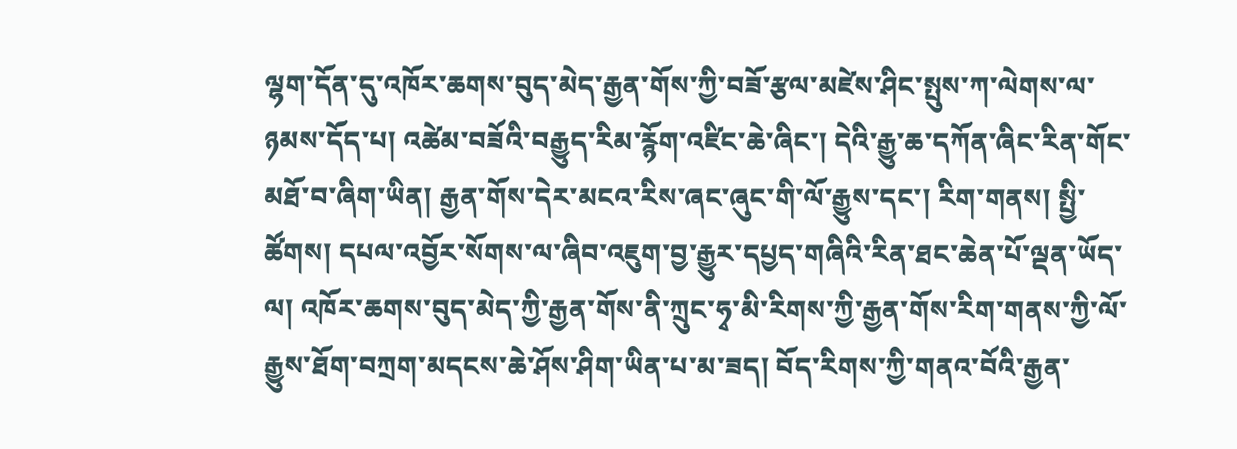ལྷག་དོན་དུ་འཁོར་ཆགས་བུད་མེད་རྒྱན་གོས་ཀྱི་བཟོ་རྩལ་མཛེས་ཤིང་སྤུས་ཀ་ལེགས་ལ་ཉམས་དོད་པ། འཚེམ་བཟོའི་བརྒྱུད་རིམ་རྙོག་འཛིང་ཆེ་ཞིང་། དེའི་རྒྱུ་ཆ་དཀོན་ཞིང་རིན་གོང་མཐོ་བ་ཞིག་ཡིན། རྒྱན་གོས་དེར་མངའ་རིས་ཞང་ཞུང་གི་ལོ་རྒྱུས་དང་། རིག་གནས། སྤྱི་ཚོགས། དཔལ་འབྱོར་སོགས་ལ་ཞིབ་འཇུག་བྱ་རྒྱུར་དཔྱད་གཞིའི་རིན་ཐང་ཆེན་པོ་ལྡན་ཡོད་ལ། འཁོར་ཆགས་བུད་མེད་ཀྱི་རྒྱན་གོས་ནི་ཀྲུང་ཧྭ་མི་རིགས་ཀྱི་རྒྱན་གོས་རིག་གནས་ཀྱི་ལོ་རྒྱུས་ཐོག་བཀྲག་མདངས་ཆེ་ཤོས་ཤིག་ཡིན་པ་མ་ཟད། བོད་རིགས་ཀྱི་གནའ་བོའི་རྒྱན་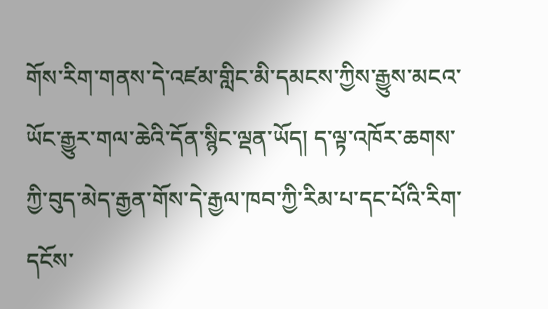གོས་རིག་གནས་དེ་འཛམ་གླིང་མི་དམངས་ཀྱིས་རྒྱུས་མངའ་ཡོང་རྒྱུར་གལ་ཆེའི་དོན་སྙིང་ལྡན་ཡོད། ད་ལྟ་འཁོར་ཆགས་ཀྱི་བུད་མེད་རྒྱན་གོས་དེ་རྒྱལ་ཁབ་ཀྱི་རིམ་པ་དང་པོའི་རིག་དངོས་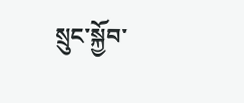སྲུང་སྐྱོབ་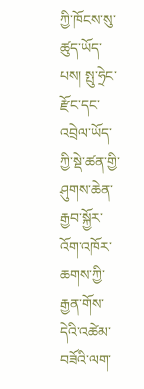ཀྱི་ཁོངས་སུ་ཚུད་ཡོད་པས། སྤུ་ཧྲེང་རྫོང་དང་འབྲེལ་ཡོད་ཀྱི་སྡེ་ཚན་གྱི་ཤུགས་ཆེན་རྒྱབ་སྐྱོར་འོག་འཁོར་ཆགས་ཀྱི་རྒྱན་གོས་དེའི་འཚེམ་བཟོའི་ལག་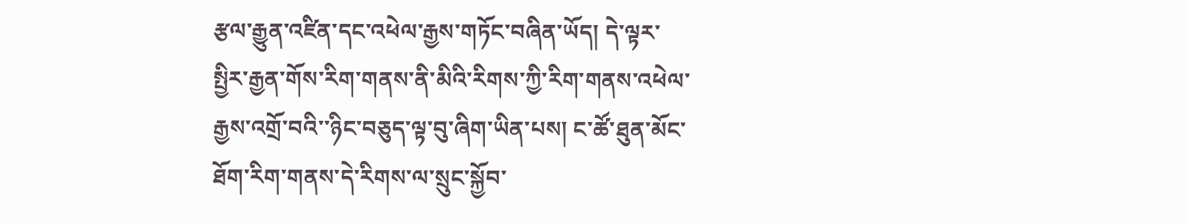རྩལ་རྒྱུན་འཛིན་དང་འཕེལ་རྒྱས་གཏོང་བཞིན་ཡོད། དེ་ལྟར་སྤྱིར་རྒྱན་གོས་རིག་གནས་ནི་མིའི་རིགས་ཀྱི་རིག་གནས་འཕེལ་རྒྱས་འགྲོ་བའི་་ཉིང་བཅུད་ལྟ་བུ་ཞིག་ཡིན་པས། ང་ཚོ་ཐུན་མོང་ཐོག་རིག་གནས་དེ་རིགས་ལ་སྲུང་སྐྱོབ་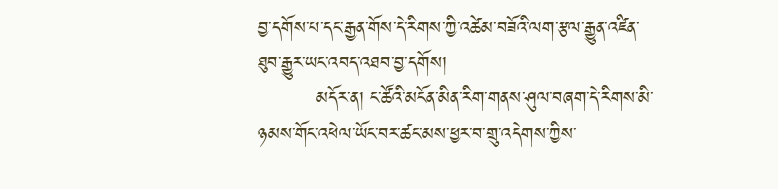བྱ་དགོས་པ་དང་རྒྱན་གོས་དེ་རིགས་ཀྱི་འཚེམ་བཟོའི་ལག་རྩལ་རྒྱུན་འཛིན་ཐུབ་རྒྱུར་ཡང་འབད་འཐབ་བྱ་དགོས།
         མདོར་ན། ང་ཚོའི་མངོན་མིན་རིག་གནས་ཤུལ་བཞག་དེ་རིགས་མི་ཉམས་གོང་འཕེལ་ཡོང་བར་ཚང་མས་ཕྱར་བ་གྲུ་འདེགས་ཀྱིས་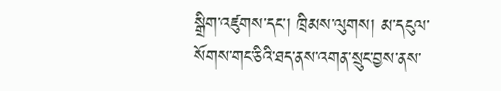སྒྲིག་འཛུགས་དང་། ཁྲིམས་ལུགས། མ་དངུལ་སོགས་གང་ཅིའི་ཐད་ནས་འགན་སྲུང་བྱས་ནས་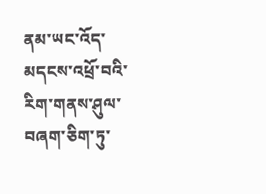ནམ་ཡང་འོད་མདངས་འཕྲོ་བའི་རིག་གནས་ཤུལ་བཞག་ཅིག་ཏུ་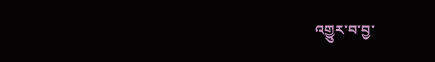འགྱུར་བ་བྱ་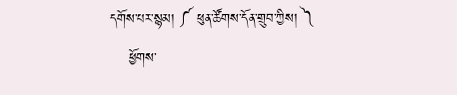དགོས་པར་སྙམ། ༼ ཕུན་ཚོགས་དོན་གྲུབ་ཀྱིས། ༽
    ཕྱོགས་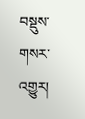བསྡུས་གསར་འགྱུར།